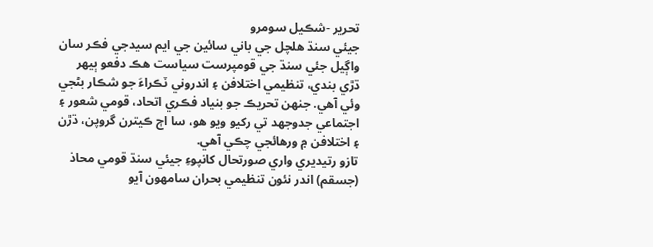تحرير -شڪيل سومرو
جيئي سنڌ ھلچل جي باني سائين جي ايم سيدجي فڪر سان واڳيل جئي سنڌ جي قومپرست سياست هڪ دفعو ٻيهر ڌڙي بندي، تنظيمي اختلافن ۽ اندروني ٽڪراءَ جو شڪار بڻجي وئي آهي. جنهن تحريڪ جو بنياد فڪري اتحاد، قومي شعور ۽ اجتماعي جدوجهد تي رکيو ويو هو، سا اڄ ڪيترن گروپن، ڌڙن ۽ اختلافن ۾ ورهائجي چڪي آهي.
تازو رتيديري واري صورتحال کانپوءِ جيئي سنڌ قومي محاذ (جسقم) اندر نئون تنظيمي بحران سامهون آيو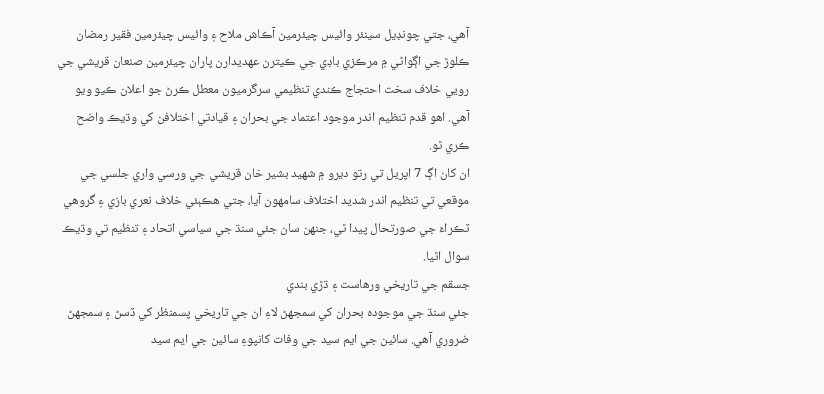آهي، جتي چونڊيل سينئر وائيس چيئرمين آڪاش ملاح ۽ وائيس چيئرمين فقير رمضان ڪلوڙ جي اڳواڻي ۾ مرڪزي باڊي جي ڪيترن عهديدارن پاران چيئرمين صنعان قريشي جي رويي خلاف سخت احتجاج ڪندي تنظيمي سرگرميون معطل ڪرڻ جو اعلان ڪيو ويو آهي. اهو قدم تنظيم اندر موجود اعتماد جي بحران ۽ قيادتي اختلافن کي وڌيڪ واضح ڪري ٿو.
ان کان اڳ 7 اپريل تي رتو ديرو ۾ شهيد بشير خان قريشي جي ورسي واري جلسي جي موقعي تي تنظيم اندر شديد اختلاف سامهون آيا، جتي هڪٻئي خلاف نعري بازي ۽ گروهي ٽڪراءَ جي صورتحال پيدا ٿي، جنهن سان جئي سنڌ جي سياسي اتحاد ۽ تنظيم تي وڌيڪ سوال اٿيا.
جسقم جي تاريخي ورهاست ۽ ڌڙي بندي
جئي سنڌ جي موجوده بحران کي سمجهڻ لاءِ ان جي تاريخي پسمنظر کي ڏسڻ ۽ سمجهڻ ضروري آهي. سائين جي ايم سيد جي وفات کانپوءِ سائين جي ايم سيد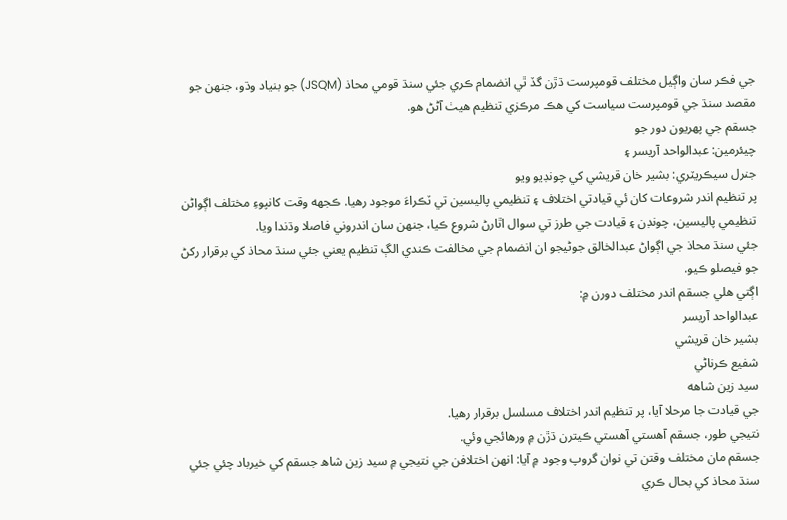جي فڪر سان واڳيل مختلف قومپرست ڌڙن گڏ ٿي انضمام ڪري جئي سنڌ قومي محاذ (JSQM) جو بنياد وڌو، جنهن جو مقصد سنڌ جي قومپرست سياست کي هڪ مرڪزي تنظيم هيٺ آڻڻ هو.
جسقم جي پهريون دور جو
چيئرمين: عبدالواحد آريسر ۽
جنرل سيڪريٽري: بشير خان قريشي کي چونڊيو ويو
پر تنظيم اندر شروعات کان ئي قيادتي اختلاف ۽ تنظيمي پاليسين تي ٽڪراءَ موجود رهيا. ڪجهه وقت کانپوءِ مختلف اڳواڻن تنظيمي پاليسين، چونڊن ۽ قيادت جي طرز تي سوال اٿارڻ شروع ڪيا، جنهن سان اندروني فاصلا وڌندا ويا.
جئي سنڌ محاذ جي اڳواڻ عبدالخالق جوڻيجو ان انضمام جي مخالفت ڪندي الڳ تنظيم يعني جئي سنڌ محاذ کي برقرار رکڻ جو فيصلو ڪيو.
اڳتي هلي جسقم اندر مختلف دورن ۾:
عبدالواحد آريسر
بشير خان قريشي
شفيع ڪرناڻي
سيد زين شاهه
جي قيادت جا مرحلا آيا، پر تنظيم اندر اختلاف مسلسل برقرار رهيا.
نتيجي طور، جسقم آهستي آهستي ڪيترن ڌڙن ۾ ورهائجي وئي.
جسقم مان مختلف وقتن تي نوان گروپ وجود ۾ آيا: انهن اختلافن جي نتيجي ۾ سيد زين شاھ جسقم کي خيرباد چئي جئي سنڌ محاذ کي بحال ڪري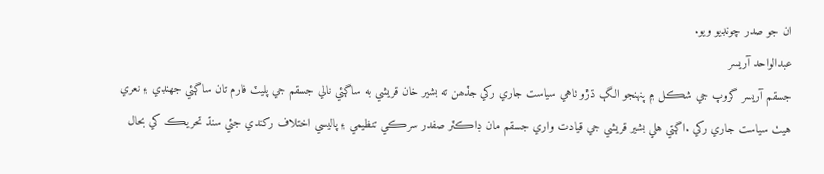ان جو صدر چونڊيو ويو.
عبدالواحد آريسر
جسقم آريسر گروپ جي شڪل ۾ پنهنجو الڳ ڌڙو ٺاهي سياست جاري رکي جڏھن ته بشير خان قريشي به ساڳئي نالي جسقم جي پليٽ فارم تان ساڳئي جهنڊي ۽ نعري هيٺ سياست جاري رکي .اڳتي هلي بشير قريشي جي قيادت واري جسقم مان ڊاڪٽر صفدر سرڪي تنظيمي ۽ پاليسي اختلاف رکندي جئي سنڌ تحريڪ کي بحال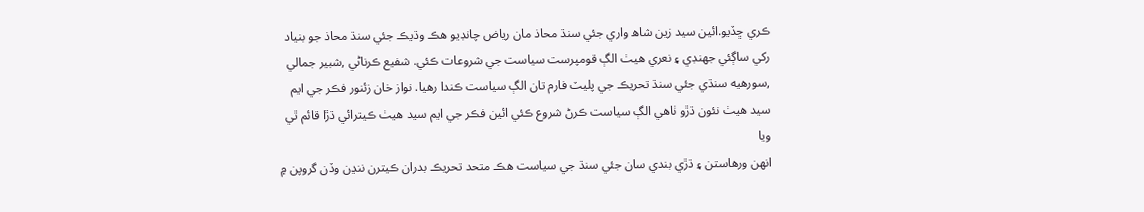ڪري ڇڏيو.ائين سيد زين شاھ واري جئي سنڌ محاذ مان رياض چانڊيو هڪ وڌيڪ جئي سنڌ محاذ جو بنياد رکي ساڳئي جهنڊي ۽ نعري هيٺ الڳ قومپرست سياست جي شروعات ڪئي. شفيع ڪرناڻي ,شبير جمالي ,سورهيه سنڌي جئي سنڌ تحريڪ جي پليٽ فارم تان الڳ سياست ڪندا رهيا. نواز خان زئنور فڪر جي ايم سيد هيٺ نئون ڌڙو ٺاهي الڳ سياست ڪرڻ شروع ڪئي ائين فڪر جي ايم سيد هيٺ ڪيترائي ڌڙا قائم ٿي ويا
انهن ورهاستن ۽ ڌڙي بندي سان جئي سنڌ جي سياست هڪ متحد تحريڪ بدران ڪيترن ننڍن وڏن گروپن ۾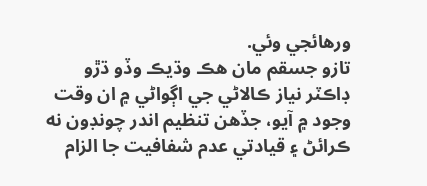ورهائجي وئي.
تازو جسقم مان هڪ وڌيڪ وڏو ڌڙو ڊاڪٽر نياز ڪالاڻي جي اڳواڻي ۾ ان وقت وجود ۾ آيو، جڏهن تنظيم اندر چونڊون نه ڪرائڻ ۽ قيادتي عدم شفافيت جا الزام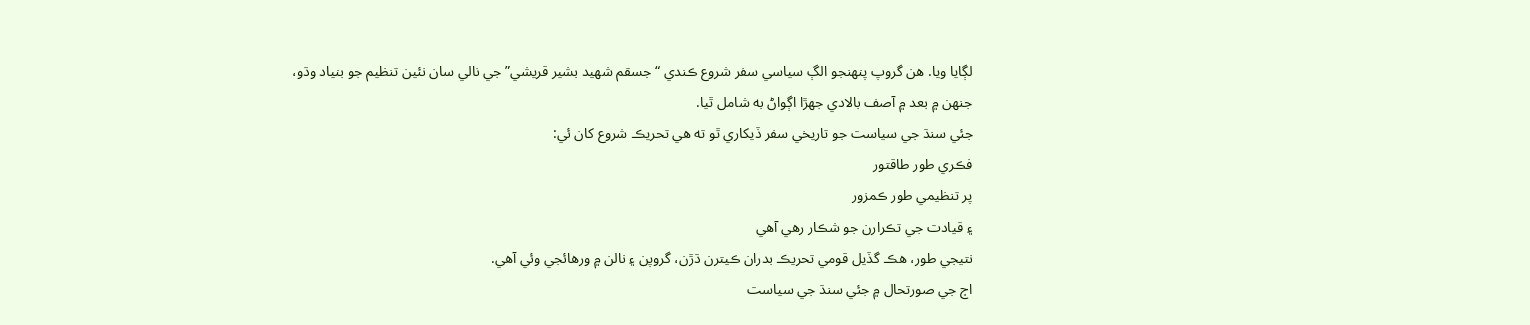لڳايا ويا. هن گروپ پنهنجو الڳ سياسي سفر شروع ڪندي “جسقم شهيد بشير قريشي” جي نالي سان نئين تنظيم جو بنياد وڌو، جنهن ۾ بعد ۾ آصف بالادي جهڙا اڳواڻ به شامل ٿيا.
جئي سنڌ جي سياست جو تاريخي سفر ڏيکاري ٿو ته هي تحريڪ شروع کان ئي:
فڪري طور طاقتور
پر تنظيمي طور ڪمزور
۽ قيادت جي تڪرارن جو شڪار رهي آهي
نتيجي طور، هڪ گڏيل قومي تحريڪ بدران ڪيترن ڌڙن، گروپن ۽ نالن ۾ ورهائجي وئي آهي.
اڄ جي صورتحال ۾ جئي سنڌ جي سياست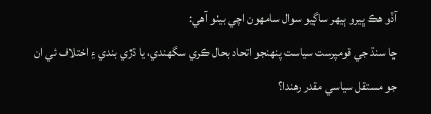آڏو هڪ ڀيرو ٻيهر ساڳيو سوال سامهون اچي بيٺو آهي:
ڇا سنڌ جي قومپرست سياست پنهنجو اتحاد بحال ڪري سگهندي، يا ڌڙي بندي ۽ اختلاف ئي ان جو مستقل سياسي مقدر رهندا؟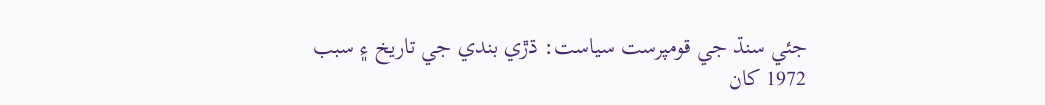جئي سنڌ جي قومپرست سياست: ڌڙي بندي جي تاريخ ۽ سبب
1972 کان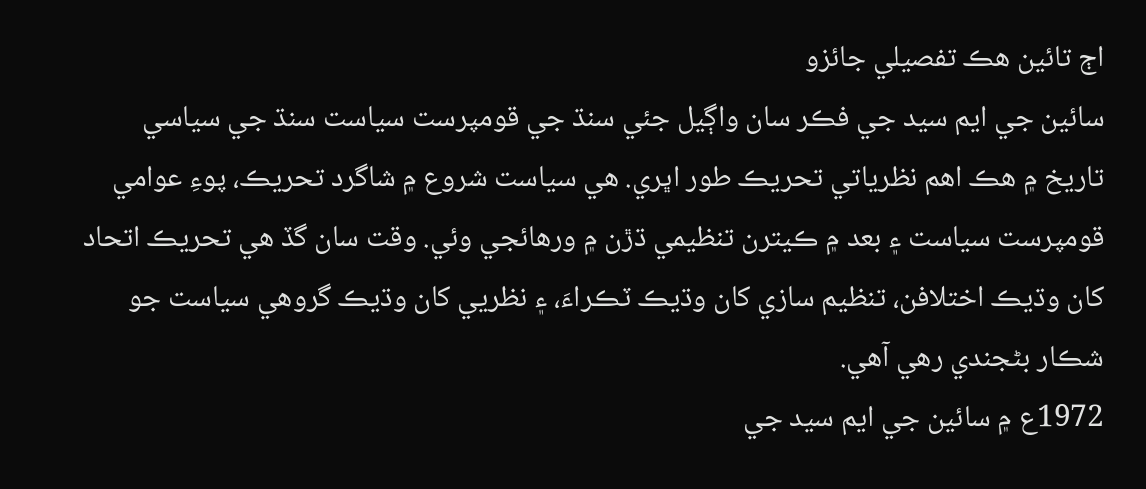اڄ تائين هڪ تفصيلي جائزو
سائين جي ايم سيد جي فڪر سان واڳيل جئي سنڌ جي قومپرست سياست سنڌ جي سياسي تاريخ ۾ هڪ اهم نظرياتي تحريڪ طور اڀري. هي سياست شروع ۾ شاگرد تحريڪ، پوءِ عوامي قومپرست سياست ۽ بعد ۾ ڪيترن تنظيمي ڌڙن ۾ ورهائجي وئي. وقت سان گڏ هي تحريڪ اتحاد کان وڌيڪ اختلافن، تنظيم سازي کان وڌيڪ ٽڪراءَ، ۽ نظريي کان وڌيڪ گروهي سياست جو شڪار بڻجندي رهي آهي.
1972ع ۾ سائين جي ايم سيد جي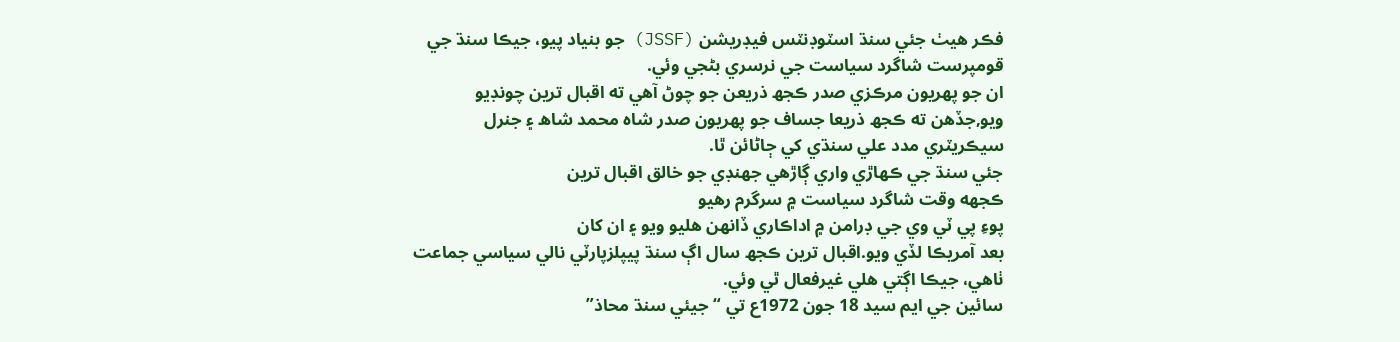فڪر هيٺ جئي سنڌ اسٽوڊنٽس فيڊريشن (JSSF) جو بنياد پيو، جيڪا سنڌ جي قومپرست شاگرد سياست جي نرسري بڻجي وئي.
ان جو پهريون مرڪزي صدر ڪجھ ذريعن جو چوڻ آهي ته اقبال ترين چونڊيو ويو,جڏھن ته ڪجھ ذريعا جساف جو پهريون صدر شاه محمد شاھ ۽ جنرل سيڪريٽري مدد علي سنڌي کي ڄاڻائن ٿا.
جئي سنڌ جي ڪهاڙي واري ڳاڙھي جهنڊي جو خالق اقبال ترين
ڪجهه وقت شاگرد سياست ۾ سرگرم رهيو
پوءِ پي ٽي وي جي ڊرامن ۾ اداڪاري ڏانهن ھليو ويو ۽ ان کان
بعد آمريڪا لڏي ويو.اقبال ترين ڪجھ سال اڳ سنڌ پيپلزپارٽي نالي سياسي جماعت ٺاهي، جيڪا اڳتي هلي غيرفعال ٿي وئي.
سائين جي ايم سيد 18 جون 1972ع تي “جيئي سنڌ محاذ”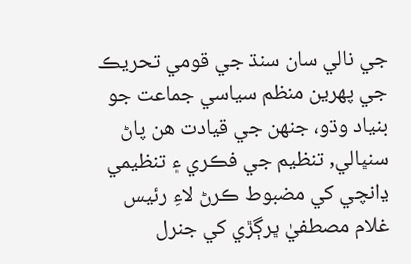جي نالي سان سنڌ جي قومي تحريڪ جي پهرين منظم سياسي جماعت جو بنياد وڌو، جنهن جي قيادت هن پاڻ سنڀالي, تنظيم جي فڪري ۽ تنظيمي ڍانچي کي مضبوط ڪرڻ لاءِ رئيس غلام مصطفيٰ ڀرڳڙي کي جنرل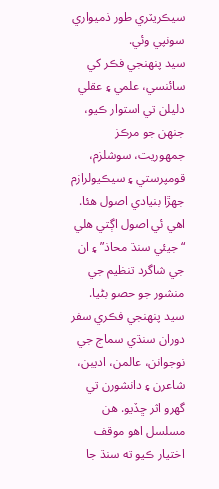سيڪريٽري طور ذميواري سونپي وئي.
سيد پنهنجي فڪر کي سائنسي، علمي ۽ عقلي دليلن تي استوار ڪيو، جنهن جو مرڪز جمهوريت، سوشلزم، قومپرستي ۽ سيڪيولرازم جهڙا بنيادي اصول هئا. اهي ئي اصول اڳتي هلي “جيئي سنڌ محاذ” ۽ ان جي شاگرد تنظيم جي منشور جو حصو بڻيا.
سيد پنهنجي فڪري سفر دوران سنڌي سماج جي نوجوانن، عالمن، اديبن، شاعرن ۽ دانشورن تي گهرو اثر ڇڏيو. هن مسلسل اهو موقف اختيار ڪيو ته سنڌ جا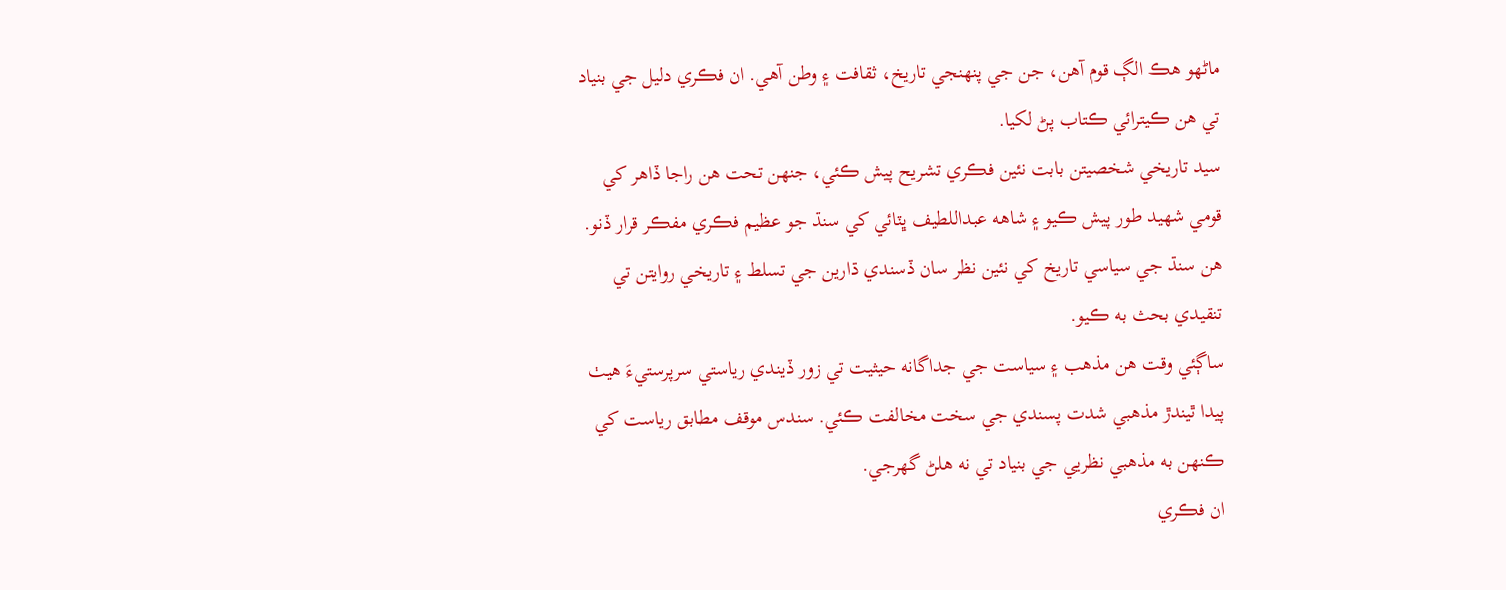ماڻهو هڪ الڳ قوم آهن، جن جي پنهنجي تاريخ، ثقافت ۽ وطن آهي. ان فڪري دليل جي بنياد تي هن ڪيترائي ڪتاب پڻ لکيا.
سيد تاريخي شخصيتن بابت نئين فڪري تشريح پيش ڪئي، جنهن تحت هن راجا ڏاهر کي قومي شهيد طور پيش ڪيو ۽ شاهه عبداللطيف ڀٽائي کي سنڌ جو عظيم فڪري مفڪر قرار ڏنو. هن سنڌ جي سياسي تاريخ کي نئين نظر سان ڏسندي ڌارين جي تسلط ۽ تاريخي روايتن تي تنقيدي بحث به ڪيو.
ساڳئي وقت هن مذهب ۽ سياست جي جداگانه حيثيت تي زور ڏيندي رياستي سرپرستيءَ هيٺ پيدا ٿيندڙ مذهبي شدت پسندي جي سخت مخالفت ڪئي. سندس موقف مطابق رياست کي ڪنهن به مذهبي نظريي جي بنياد تي نه هلڻ گهرجي.
ان فڪري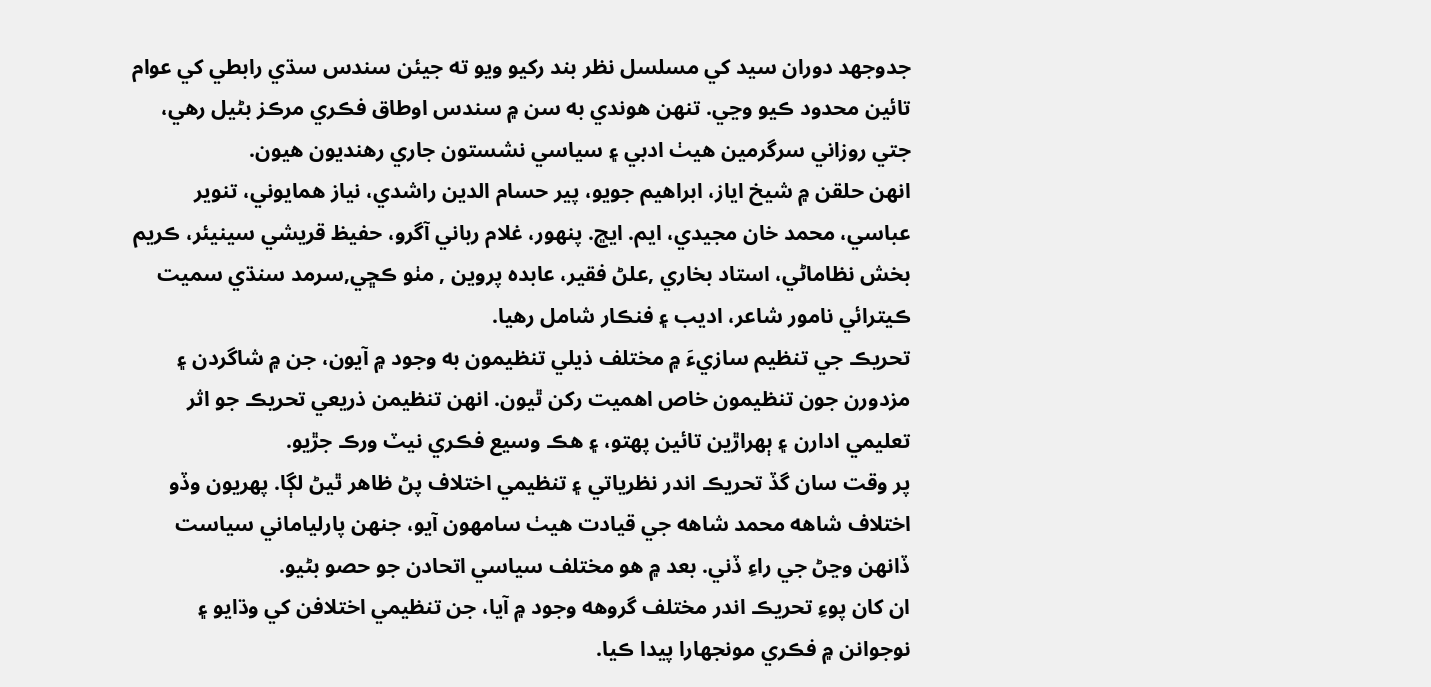جدوجهد دوران سيد کي مسلسل نظر بند رکيو ويو ته جيئن سندس سڌي رابطي کي عوام تائين محدود ڪيو وڃي. تنهن هوندي به سن ۾ سندس اوطاق فڪري مرڪز بڻيل رهي، جتي روزاني سرگرمين هيٺ ادبي ۽ سياسي نشستون جاري رهنديون هيون.
انهن حلقن ۾ شيخ اياز، ابراهيم جويو، پير حسام الدين راشدي، نياز همايوني، تنوير عباسي، محمد خان مجيدي، ايم. ايڇ. پنهور، غلام رباني آگرو، حفيظ قريشي سينيئر، ڪريم بخش نظاماڻي، استاد بخاري ,علڻ فقير، عابده پروين , مٺو ڪڇي,سرمد سنڌي سميت ڪيترائي نامور شاعر، اديب ۽ فنڪار شامل رهيا.
تحريڪ جي تنظيم سازيءَ ۾ مختلف ذيلي تنظيمون به وجود ۾ آيون، جن ۾ شاگردن ۽ مزدورن جون تنظيمون خاص اهميت رکن ٿيون. انهن تنظيمن ذريعي تحريڪ جو اثر تعليمي ادارن ۽ ٻهراڙين تائين پهتو، ۽ هڪ وسيع فڪري نيٽ ورڪ جڙيو.
پر وقت سان گڏ تحريڪ اندر نظرياتي ۽ تنظيمي اختلاف پڻ ظاهر ٿيڻ لڳا. پهريون وڏو اختلاف شاهه محمد شاهه جي قيادت هيٺ سامهون آيو، جنهن پارلياماني سياست ڏانهن وڃڻ جي راءِ ڏني. بعد ۾ هو مختلف سياسي اتحادن جو حصو بڻيو.
ان کان پوءِ تحريڪ اندر مختلف گروهه وجود ۾ آيا، جن تنظيمي اختلافن کي وڌايو ۽ نوجوانن ۾ فڪري مونجهارا پيدا ڪيا.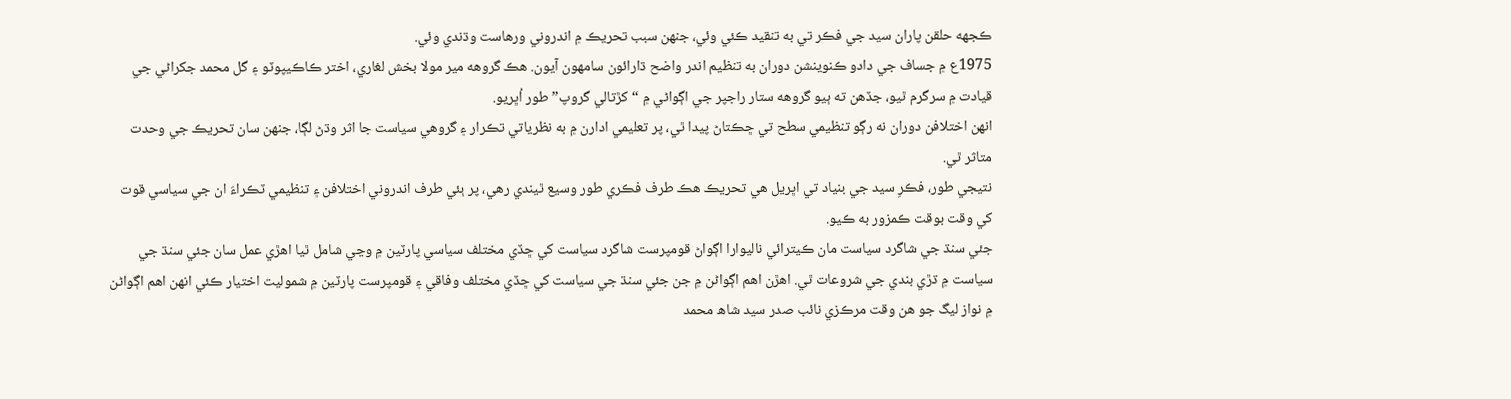ڪجهه حلقن پاران سيد جي فڪر تي به تنقيد ڪئي وئي، جنهن سبب تحريڪ ۾ اندروني ورهاست وڌندي وئي.
1975ع ۾ جساف جي دادو ڪنوينشن دوران به تنظيم اندر واضح ڌارائون سامهون آيون. هڪ گروهه مير مولا بخش لغاري، اختر ڪاڪيپوٽو ۽ گل محمد جکراڻي جي قيادت ۾ سرگرم ٿيو، جڏهن ته ٻيو گروهه ستار راجپر جي اڳواڻي ۾ “کڙتالي گروپ” طور اُڀريو.
انهن اختلافن دوران نه رڳو تنظيمي سطح تي ڇڪتاڻ پيدا ٿي، پر تعليمي ادارن ۾ به نظرياتي تڪرار ۽ گروهي سياست جا اثر وڌڻ لڳا، جنهن سان تحريڪ جي وحدت متاثر ٿي.
نتيجي طور، فڪرِ سيد جي بنياد تي اڀريل هي تحريڪ هڪ طرف فڪري طور وسيع ٿيندي رهي، پر ٻئي طرف اندروني اختلافن ۽ تنظيمي ٽڪراءَ ان جي سياسي قوت کي وقت بوقت ڪمزور به ڪيو.
جئي سنڌ جي شاگرد سياست مان ڪيترائي ناليوارا اڳواڻ قومپرست شاگرد سياست کي ڇڏي مختلف سياسي پارٽين ۾ وڃي شامل ٿيا اهڙي عمل سان جئي سنڌ جي سياست ۾ ڌڙي بندي جي شروعات ٿي. اهڙن اهم اڳواڻن ۾ جن جئي سنڌ جي سياست کي ڇڏي مختلف وفاقي ۽ قومپرست پارٽين ۾ شموليت اختيار ڪئي انهن اهم اڳواڻن ۾ نواز ليگ جو هن وقت مرڪزي نائب صدر سيد شاھ محمد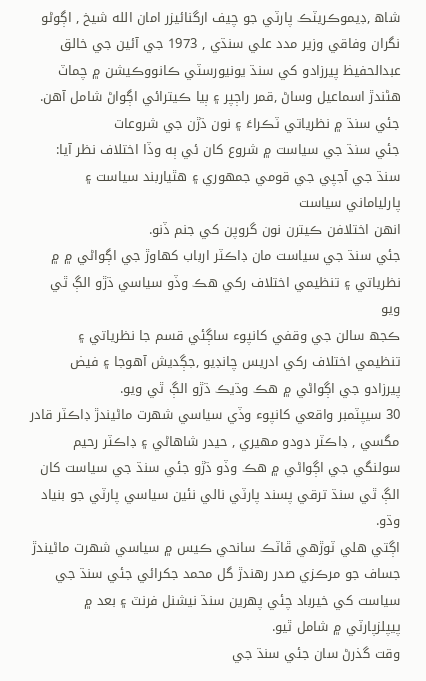شاھ ,ڊيموڪريٽڪ پارٽي جو چيف ارگنائيزر امان الله شيخ , اڳوڻو نگران وفاقي وزير مدد علي سنڌي , 1973 جي آئين جي خالق عبدالحفيظ پيرزادو کي سنڌ يونيورسٽي ڪانووڪيشن ۾ چماٽ ھڻندڙ اسماعيل وساڻ ,قمر راڄپر ۽ ٻيا ڪيترائي اڳواڻ شامل آهن.
جئي سنڌ ۾ نظرياتي ٽڪراءَ ۽ نون ڌڙن جي شروعات
جئي سنڌ جي سياست ۾ شروع کان ئي ٻه وڏا اختلاف نظر آيا:
سنڌ جي آجپي جي قومي جمهوري ۽ ھٿياربند سياست ۽ پارلياماني سياست
انهن اختلافن ڪيترن نون گروپن کي جنم ڏنو.
جئي سنڌ جي سياست مان ڊاڪٽر ارباب کهاوڙ جي اڳواڻي ۾ ۾ نظرياتي ۽ تنظيمي اختلاف رکي هڪ وڏو سياسي ڌڙو الڳ ٿي ويو
ڪجھ سالن جي وقفي کانپوء ساڳئي قسم جا نظرياتي ۽ تنظيمي اختلاف رکي ادريس چانڊيو ,جڳديش آهوجا ۽ فيض پيرزادو جي اڳواڻي ۾ هڪ وڌيڪ ڌڙو الڳ ٿي ويو.
30 سيپٽمبر واقعي کانپوء وڏي سياسي شهرت ماڻيندڙ ڊاڪٽر قادر مگسي , ڊاڪٽر دودو مهيري , حيدر شاهاڻي ۽ ڊاڪٽر رحيم سولنگي جي اڳواڻي ۾ هڪ وڏو ڌڙو جئي سنڌ جي سياست کان الڳ ٿي سنڌ ترقي پسند پارٽي نالي نئين سياسي پارٽي جو بنياد وڌو.
اڳتي هلي ٽوڙھي ڦاٽڪ سانحي ڪيس ۾ سياسي شهرت ماڻيندڙ جساف جو مرڪزي صدر رهندڙ گل محمد جکرائي جئي سنڌ جي سياست کي خيرباد چئي پهرين سنڌ نيشنل فرنٽ ۽ بعد ۾ پيپلزپارٽي ۾ شامل ٿيو.
وقت گذرڻ سان جئي سنڌ جي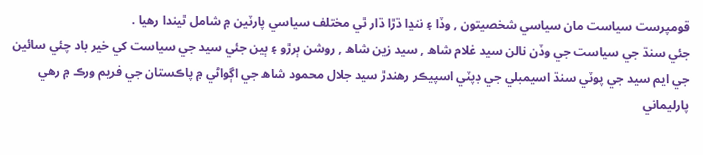قومپرست سياست مان سياسي شخصيتون , وڏا ۽ ننڍا ڌڙا ڌار ٿي مختلف سياسي پارٽين ۾ شامل ٿيندا رهيا .
جئي سنڌ جي سياست جي وڏن نالن سيد غلام شاھ , سيد زين شاھ , روشن ٻرڙو ۽ ٻين جئي سيد جي سياست کي خير باد چئي سائين جي ايم سيد جي پوٽي سنڌ اسيمبلي جي ڊپٽي اسپيڪر رهندڙ سيد جلال محمود شاھ جي اڳواڻي ۾ پاڪستان جي فريم ورڪ ۾ رهي پارليماني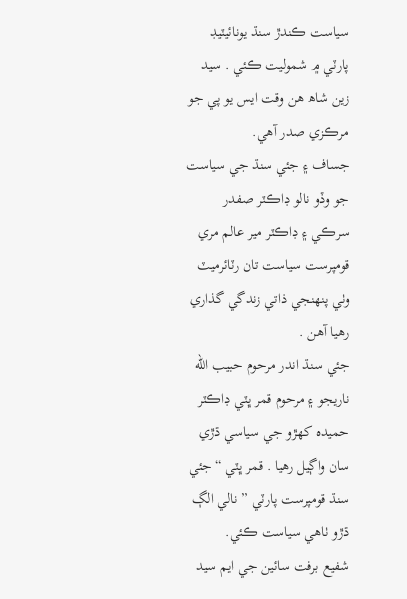سياست ڪندڙ سنڌ يونائيٽيڊ پارٽي ۾ شموليت ڪئي . سيد زين شاھ هن وقت ايس يو پي جو مرڪزي صدر آهي.
جساف ۽ جئي سنڌ جي سياست جو وڏو نالو ڊاڪٽر صفدر سرڪي ۽ ڊاڪٽر مير عالم مري قومپرست سياست تان رٽائرميٽ وٺي پنهنجي ذاتي زندگي گذاري رهيا آهن .
جئي سنڌ اندر مرحوم حبيب الله ناريجو ۽ مرحوم قمر ڀٽي ڊاڪٽر حميده کهڙو جي سياسي ڌڙي سان واڳيل رهيا . قمر ڀٽي “جئي سنڌ قومپرست پارٽي ” نالي الڳ ڌڙو ٺاهي سياست ڪئي.
شفيع برفت سائين جي ايم سيد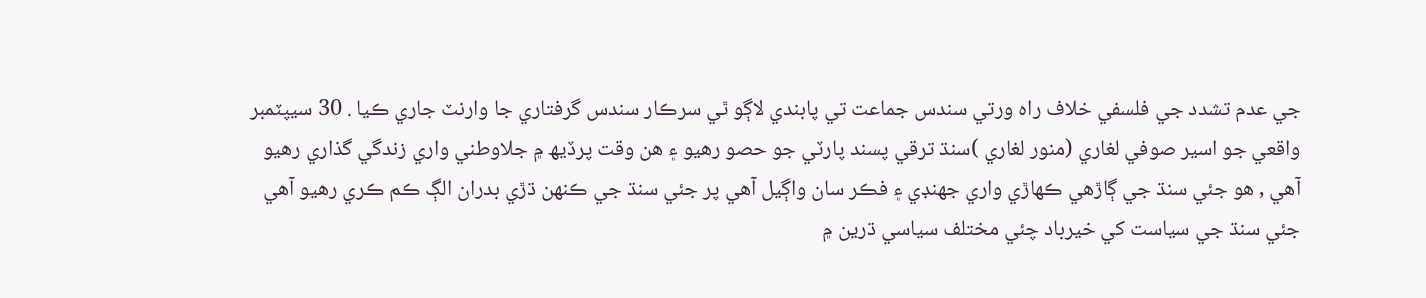جي عدم تشدد جي فلسفي خلاف راه ورتي سندس جماعت تي پابندي لاڳو ٿي سرڪار سندس گرفتاري جا وارنٽ جاري ڪيا . 30 سيپٽمبر واقعي جو اسير صوفي لغاري (منور لغاري )سنڌ ترقي پسند پارٽي جو حصو رهيو ۽ هن وقت پرڏيھ ۾ جلاوطني واري زندگي گذاري رهيو آهي , هو جئي سنڌ جي ڳاڙھي ڪهاڙي واري جهنڊي ۽ فڪر سان واڳيل آهي پر جئي سنڌ جي ڪنهن ڌڙي بدران الڳ ڪم ڪري رهيو آهي
جئي سنڌ جي سياست کي خيرباد چئي مختلف سياسي ڌرين ۾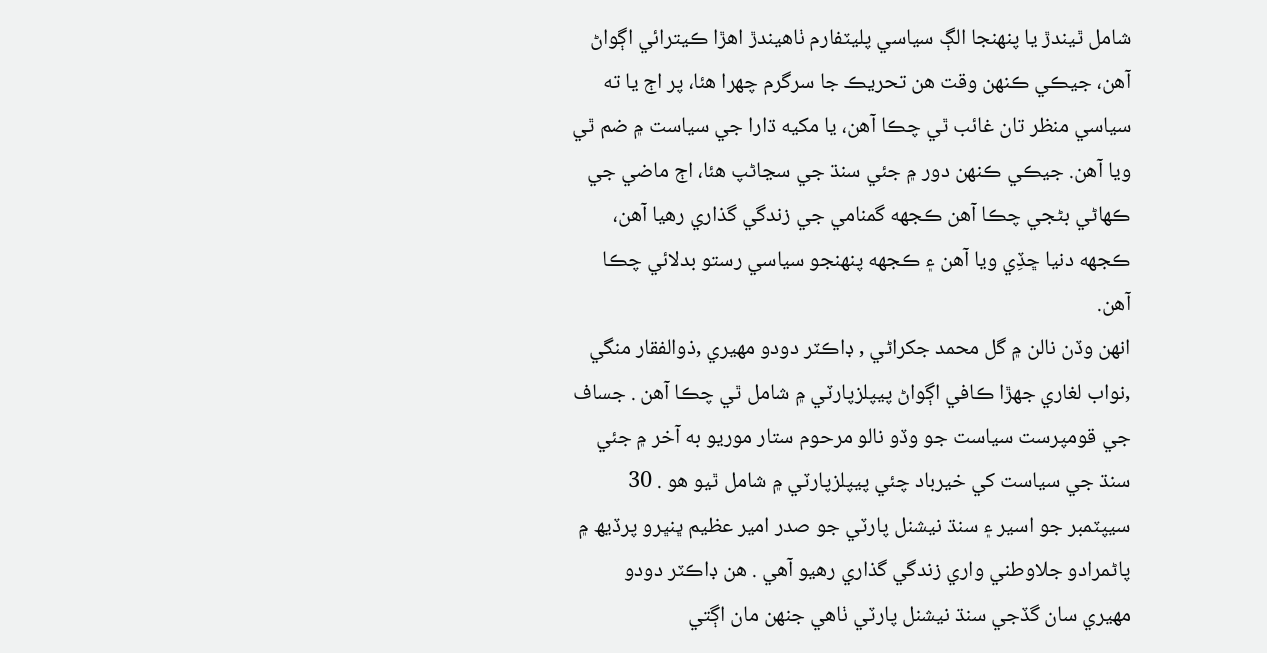شامل ٿيندڙ يا پنهنجا الڳ سياسي پليٽفارم ٺاهيندڙ اهڙا ڪيترائي اڳواڻ آهن، جيڪي ڪنهن وقت هن تحريڪ جا سرگرم چهرا هئا، پر اڄ يا ته سياسي منظر تان غائب ٿي چڪا آهن، يا مکيه ڌارا جي سياست ۾ ضم ٿي ويا آهن. جيڪي ڪنهن دور ۾ جئي سنڌ جي سڃاڻپ هئا، اڄ ماضي جي ڪهاڻي بڻجي چڪا آهن ڪجهه گمنامي جي زندگي گذاري رهيا آهن، ڪجهه دنيا ڇڏِي ويا آهن ۽ ڪجهه پنهنجو سياسي رستو بدلائي چڪا آهن.
انهن وڏن نالن ۾ گل محمد جکراڻي , ڊاڪٽر دودو مهيري ,ذوالفقار منگي ,نواب لغاري جهڙا ڪافي اڳواڻ پيپلزپارٽي ۾ شامل ٿي چڪا آهن . جساف جي قومپرست سياست جو وڏو نالو مرحوم ستار موريو به آخر ۾ جئي سنڌ جي سياست کي خيرباد چئي پيپلزپارٽي ۾ شامل ٿيو هو . 30 سيپٽمبر جو اسير ۽ سنڌ نيشنل پارٽي جو صدر امير عظيم ڀنڀرو پرڏيھ ۾ پاڻمرادو جلاوطني واري زندگي گذاري رهيو آهي . هن ڊاڪٽر دودو مهيري سان گڏجي سنڌ نيشنل پارٽي ٺاهي جنهن مان اڳتي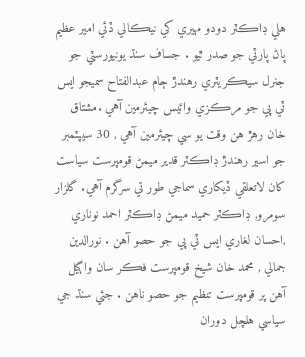هلي ڊاڪٽر دودو مهيري کي نيڪالي ڏئي امير عظيم پاڻ پارٽي جو صدر ٿيو . جساف سنڌ يونيورسٽي جو جنرل سيڪريٽري رهندڙ ڄام عبدالفتاح سميجو ايس ٽي پي جو مرڪزي وائيس چيئرمين آهي .مشتاق خان رهڙ هن وقت يو سي چيئرمين آهي , 30 سيپٽمبر جو اسير رهندڙ ڊاڪٽر قدير ميمڻ قومپرست سياست کان لاتعلقي ڏيکاري سماجي طور تي سرگرم آهي. گلزار سومرو, ڊاڪٽر حميد ميمڻ ڊاڪٽر احمد نوناري ,احسان لغاري ايس ٽي پي جو حصو آهن . نورالدين جمالي , محمد خان شيخ قومپرست فڪر سان واڳيل آهن پر قومپرست تنظيم جو حصو ناهن . جئي سنڌ جي سياسي هلچل دوران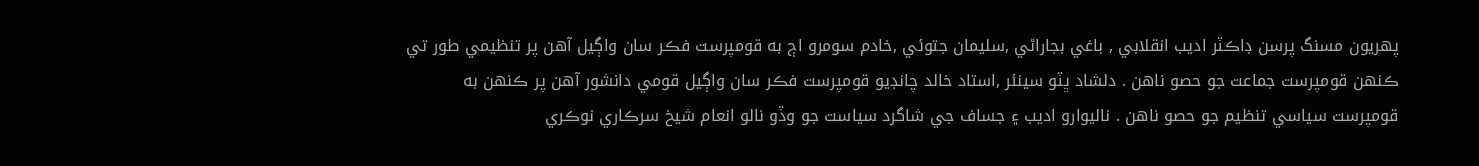پهريون مسنگ پرسن ڊاڪٽر اديب انقلابي , باغي بجاراڻي ,سليمان جتوئي ,خادم سومرو اڄ به قومپرست فڪر سان واڳيل آهن پر تنظيمي طور تي ڪنهن قومپرست جماعت جو حصو ناهن . دلشاد ڀٽو سينئر ,استاد خالد چانڊيو قومپرست فڪر سان واڳيل قومي دانشور آهن پر ڪنهن به قومپرست سياسي تنظيم جو حصو ناهن . ناليوارو اديب ۽ جساف جي شاگرد سياست جو وڏو نالو انعام شيخ سرڪاري نوڪري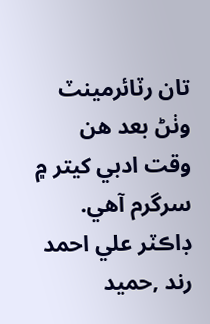تان رٽائرمينٽ وٺڻ بعد هن وقت ادبي کيتر ۾ سرگرم آهي. ڊاڪٽر علي احمد رند ,حميد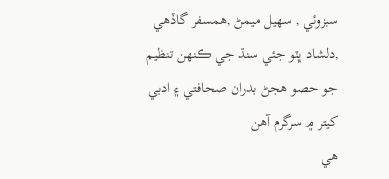سبزوئي , سهيل ميمڻ ,همسفر گاڏھي ,دلشاد ڀٽو جئي سنڌ جي ڪنهن تنظيم جو حصو هجڻ بدران صحافتي ۽ ادبي کيتر ۾ سرگرم آهن
هي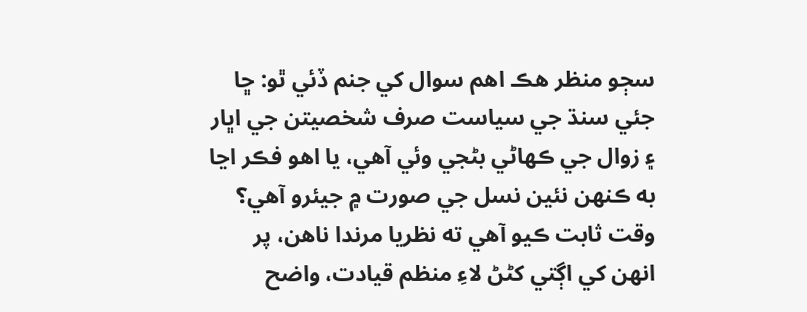سڄو منظر هڪ اهم سوال کي جنم ڏئي ٿو: ڇا جئي سنڌ جي سياست صرف شخصيتن جي اڀار ۽ زوال جي ڪهاڻي بڻجي وئي آهي، يا اهو فڪر اڃا به ڪنهن نئين نسل جي صورت ۾ جيئرو آهي؟
وقت ثابت ڪيو آهي ته نظريا مرندا ناهن، پر انهن کي اڳتي کڻڻ لاءِ منظم قيادت، واضح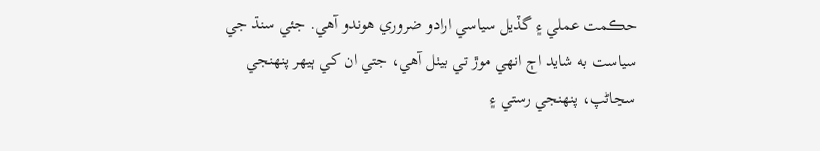حڪمت عملي ۽ گڏيل سياسي ارادو ضروري هوندو آهي. جئي سنڌ جي سياست به شايد اڄ انهي موڙ تي بيٺل آهي، جتي ان کي ٻيهر پنهنجي سڃاڻپ، پنهنجي رستي ۽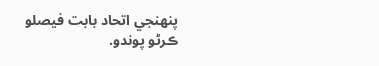پنهنجي اتحاد بابت فيصلو ڪرڻو پوندو.